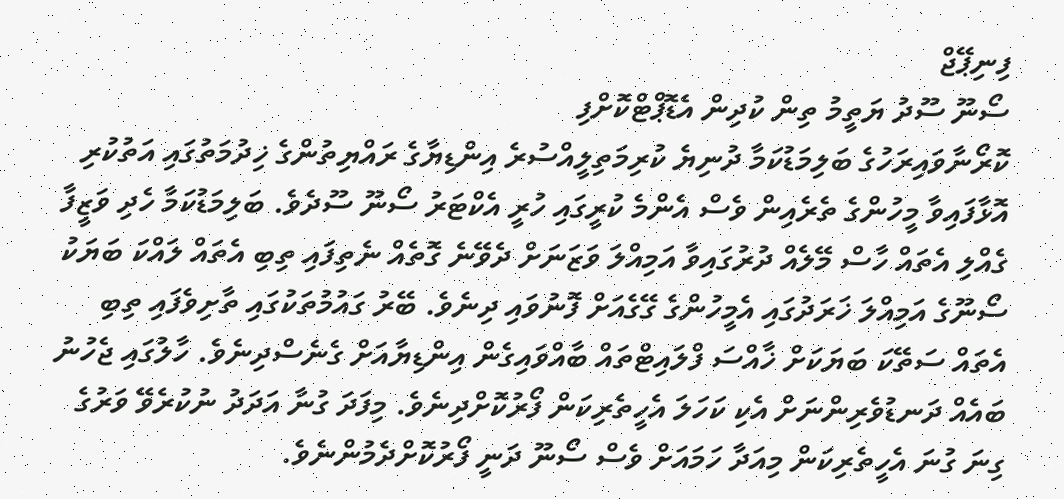ފިނިޕޭޖް
ސޯނޫ ސޫދު ޔަތީމު ތިން ކުދިން އެޑޮޕްޓްކޮށްފި
ކޮރޯނާވައިރަހުގެ ބަލިމަޑުކަމާ ދުނިޔެ ކުރިމަތިލީއްސުރެ އިންޑިޔާގެ ރައްޔިތުންގެ ޚިދުމަތުގައި އަތުކުރި އޮޅާފައިވާ މީހުންގެ ތެރެއިން ވެސް އެންމެ ކުރީގައި ހުރީ އެކްޓަރު ސޯނޫ ސޫދެވެ. ބަލިމަޑުކަމާ ހެދި ވަޒީފާ ގެއްލި އެތައް ހާސް މޭލެއް ދުރުގައިވާ އަމިއްލަ ވަޒަނަށް ދެވޭނެ ގޮތެއް ނެތިފައި ތިބި އެތައް ލައްކަ ބަޔަކު ސޯނޫގެ އަމިއްލަ ޚަރަދުގައި އެމީހުންގެ ގޭގެއަށް ފޮނުވައި ދިނެވެ. ބޭރު ގައުމުތަކުގައި ތާށިވެފައި ތިބި އެތައް ސަތޭކަ ބަޔަކަށް ޚާއްސަ ފްލައިޓްތައް ބާއްވައިގެން އިންޑިޔާއަށް ގެނެސްދިނެވެ. ހާލުގައި ޖެހުނު ބައެއް ދަނޑުވެރިންނަށް އެކި ކަހަލަ އެހީތެރިކަން ފޯރުކޮށްދިނެވެ. މިފަދަ ގުނާ އަދަދު ނުކުރެވޭ ވަރުގެ ގިނަ ގުނަ އެހީތެރިކަން މިއަދާ ހަމައަށް ވެސް ސޯނޫ ދަނީ ފޯރުކޮށްދެމުންނެވެ.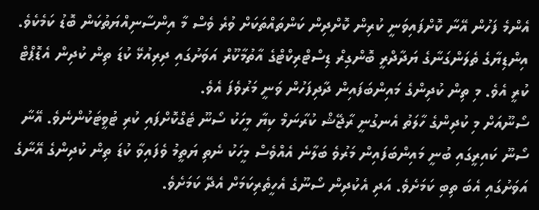އެންމެ ފަހުން އޭނާ ކޮށްފައިވަނީ ކުރިން ކޮށްދިން ކަންތައްތަކަށް ވުރެ ވެސް މާ އިންސާނިއްޔަތުކަން ބޮޑު ކަމެކެވެ. އިންޑިޔާގެ ތެލަންގަނާގެ ޔަދާދްރީ ބޮންގިރް ޑިސްޓްރިކްޓްގެ އާތުމާކޫރް އަވަށުގައި ދިރިއުޅޭ ކުޑަ ތިން ކުދިން އެޑޮޕްޓް ކުރީ އެވެ. މި ތިން ކުދިންގެ މައިންބަފައިން ދާދިފަހުން ވަނީ މަރުވެފަ އެވެ.
ސޯނޫއަށް މި ކުދިންގެ ހާލަތު އެނގުނީ ރާޖޭޝް ކުރާނަމް ކިޔާ މީހަކު ސޯނޫ ޓެގްކޮށްފައި ކުރި ޓުވީޓަކުންނެވެ. އޭނާ ސޯނޫ ކައިރީގައި ބުނީ މައިންބަފައިން މަރުވެ ބަލާނެ އެއްވެސް މީހަކު ނެތި ޔަތީމު ވެފައިވާ ކުޑަ ތިން ކުދިންގެ އޭނާގެ އަވަށުގައި އެބަ ތިބި ކަމަށެވެ. އަދި އެކުދިން ސޯނޫގެ އެހީތެރިކަމަށް އެދޭ ކަމަށެވެ.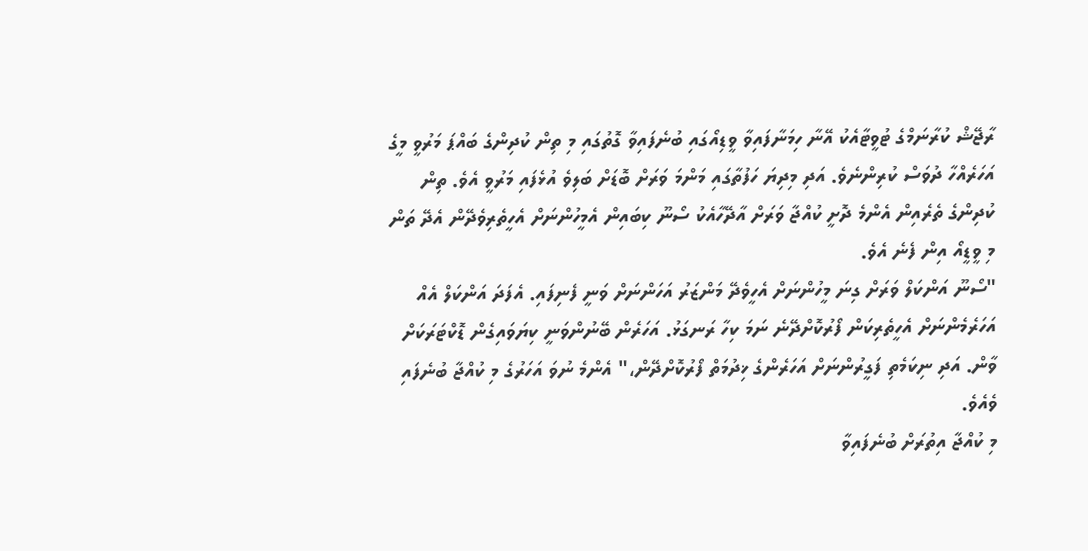ރާޖޭޝް ކުރާނަމްގެ ޓުވީޓާއެކު އޭނާ ހިމަނާފައިވާ ވީޑިއޯގައި ބުނެފައިވާ ގޮތުގައި މި ތިން ކުދިންގެ ބައްޕަ މަރުވީ މީގެ އަހަރެއްހާ ދުވަސް ކުރިންނެވެ. އަދި މިދިޔަ ހަފުތާގައި މަންމަ ވަރަށް ބޮޑަށް ބަލިވެ އުޅެފައި މަރުވީ އެވެ. ތިން ކުދިންގެ ތެރެއިން އެންމެ ދޮށީ ކުއްޖާ ވަރަށް އާދޭހާއެކު ސޯނޫ ކިބައިން އެމީހުންނަށް އެހީތެރިވެދޭން އެދޭ ތަން މި ވީޑީއޯ އިން ފެނެ އެވެ.
"ސޯނޫ އަންކަލް ވަރަށް ގިނަ މީހުންނަށް އެހީވެދޭ މަންޒަރު އަހަންނަށް ވަނީ ފެނިފައި. އެފަދަ އަންކަލް އެއް އަހަރެމެންނަށް އެހީތެރިކަން ފޯރުކޮށްދޭނެ ނަމަ ކިހާ ރަނގަޅު. އަހަރެން ބޭނުންވަނީ ކިޔަވައިގެން ޑޮކްޓަރަކަށް ވާން. އަދި ނިކަމެތި ފަގީރުންނަށް އަހަރެންގެ ޚިދުމަތް ފޯރުކޮށްދޭން،" އެންމެ ނުވަ އަހަރުގެ މި ކުއްޖާ ބުނެފައި ވެއެވެ.
މި ކުއްޖާ އިތުރަށް ބުނެފައިވާ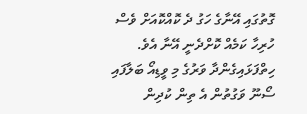ގޮތުގައި އޭނާގެ ހަގު ދެ ކޮއްކޮއަށް ވެސް ހުރިހާ ކަމެއް ކޮށްދެނީ އޭނާ އެވެ. ހިތްފަޅައިގެންދާ ވަރުގެ މި ވީޑިއޯ ބަލާފައި ސޯނޫ ވަގުތުން އެ ތިން ކުދިން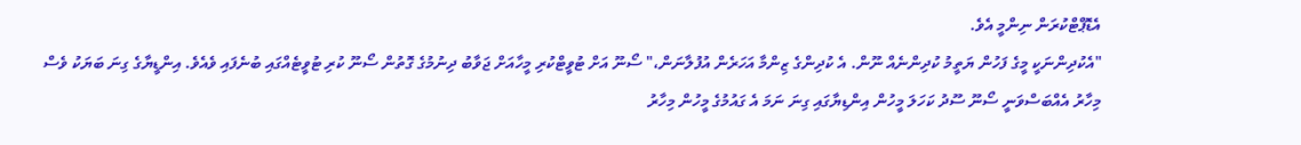އެޑޮޕްޓްކުރަން ނިންމީ އެވެ.
"އެކުދިންނަކީ މީގެ ފަހުން ޔަތީމު ކުދިންނެއް ނޫން. އެ ކުދިންގެ ޒިންމާ އަހަރެން އުފުލާނަން،" ސޯނޫ އަށް ޓުވީޓްކުރި މީހާއަށް ޖަވާބު ދިނުމުގެ ގޮތުން ސޯނޫ ކުރި ޓުވީޓެއްގައި ބުނެފައި ވެއެވެ. އިންޑީޔާގެ ގިނަ ބަޔަކު ވެސް މިހާރު އެއްބަސްވަނީ ސޯނޫ ސޫދު ކަހަލަ މީހުން އިންޑިޔާގައި ގިނަ ނަމަ އެ ގައުމުގެ މީހުން މިހާރު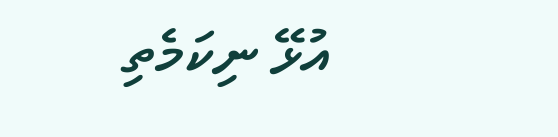އުޅޭ ނިކަމެތި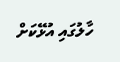ހާލުގައި އުޅޭކަށް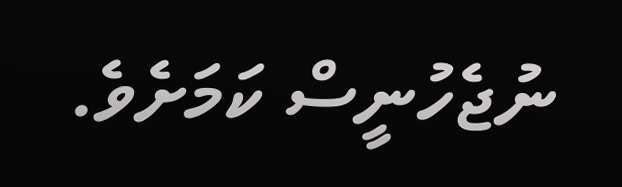ނުޖެހުނީސް ކަމަށެވެ.